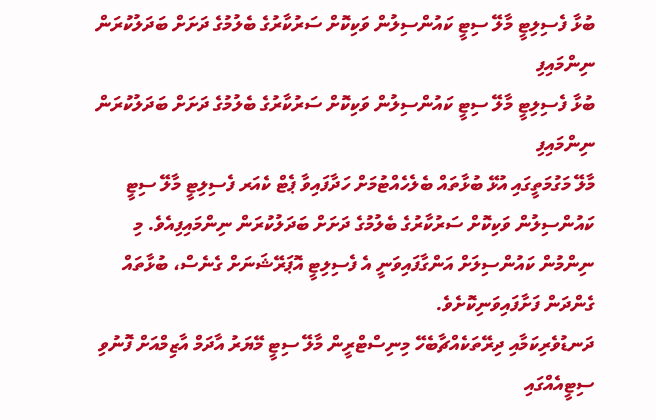ބުޅާ ފެސިލިޓީ މާލޭ ސިޓީ ކައުންސިލުން ވަކިކޮށް ސަރުކާރުގެ ބެލުމުގެ ދަށަށް ބަދަލުކުރަން ނިންމައިފި
ބުޅާ ފެސިލިޓީ މާލޭ ސިޓީ ކައުންސިލުން ވަކިކޮށް ސަރުކާރުގެ ބެލުމުގެ ދަށަށް ބަދަލުކުރަން ނިންމައިފި
މާލޭ މަގުމަތީގައި އުޅޭ ބުޅާތައް ބެލެހެއްޓުމަށް ހަދާފައިވާ ޕެޓް ކެއަރ ފެސިލިޓީ މާލޭ ސިޓީ ކައުންސިލުން ވަކިކޮށް ސަރުކާރުގެ ބެލުމުގެ ދަށަށް ބަދަލުކުރަން ނިންމައިފިއެވެ. މި ނިންމުން ކައުންސިލަށް އަންގާފައިވަނީ އެ ފެސިލިޓީ އޮޕަރޭޝަނަށް ގެނެސް، ބުޅާތައް ގެންދަން ފަށާފައިވަނިކޮށެވެ.
ދަނޑުވެރިކަމާއި ދިރޭތަކެއްޗާބެހޭ މިނިސްޓްރީން މާލޭ ސިޓީ މޭޔަރު އާދަމް އާޒިމްއަށް ފޮނުވި ސިޓީއެއްގައި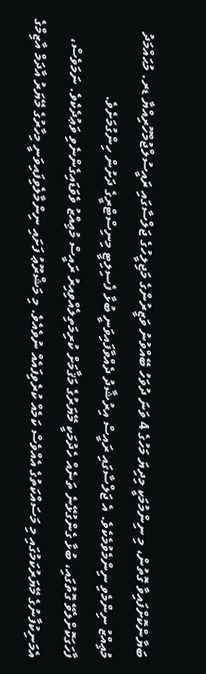ބަޔާންކޮށްފައިވާ ގޮތުން، މި ނިންމުމަކީ މިދިޔަ މަހުގެ 4 ވަނަ ދުވަހު ބޭއްވުނު ވަޒީރުންގެ މަޖިލީހުގެ ޖަލްސާގައި ރައީސުލްޖުމްހޫރިއްޔާ ޑރ. މުޙައްމަދު މުޢިއްޒު ނިންމެވި ނިންމެވުމެކެވެ. އެ ޖަލްސާގައި ރައީސް އިރުޝާދު ދެއްވާފައިވަނީ ބުޅާ ފެސިލިޓީ މިނިސްޓްރީގެ ދަށުން ހިންގުމަށެވެ.
ފާހަގަކޮށްލެވޭ ގޮތުގައި، ބުޅާ ގެންގުޅޭނެ ތަނެއް ހެދުމަކީ މޭޔަރުގެ މަޤާމަށް ކުރިމަތިލެއްވިއިރު ރައީސް މުޢިއްޒު ވެވަޑައިގެންނެވި ވަޢުދެކެވެ. ނަމަވެސް، އެމަނިކުފާނުގެ މޭޔަރުކަމުގައި މި މަސައްކަތުގެ އެއްވެސް ކަމެއް ކުރެވިފައެއް ނުވެއެވެ. މި މަޝްރޫޢު ފަށައި ނިންމާލެވިފައިވަނީ މިހާރުގެ މޭޔަރު އާދަމް އާޒިމްގެ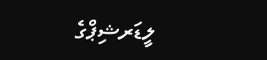ލީޑަރޝިޕްގެ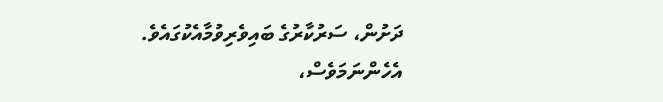ދަށުން، ސަރުކާރުގެ ބައިވެރިވުމާއެކުގައެވެ.
އެހެންނަމަވެސް،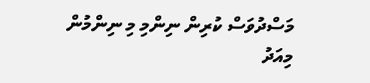މަސްދުވަސް ކުރިން ނިންމި މި ނިންމުން މިއަދު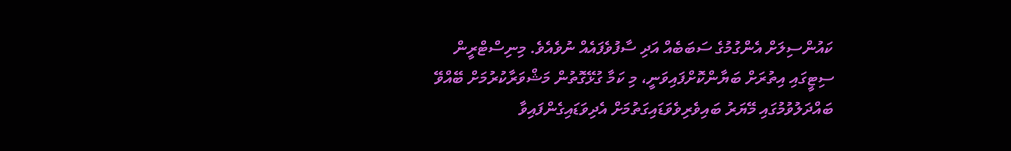ކައުންސިލަށް އެންގުމުގެ ސަބަބެއް އަދި ސާފުވެފައެއް ނުވެއެވެ. މިނިސްޓްރީން ސިޓީގައި އިތުރަށް ބަޔާންކޮށްފައިވަނީ، މި ކަމާ ގުޅޭގޮތުން މަޝްވަރާކުރުމަށް ބޭއްވޭ ބައްދަލުވުމުގައި މޭޔަރު ބައިވެރިވެވަޑައިގަތުމަށް އެދިވަޑައިގެންފައިވާ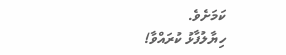ކަމަށެވެ.
ހިޔާލުފާޅު ކުރައްވާ!